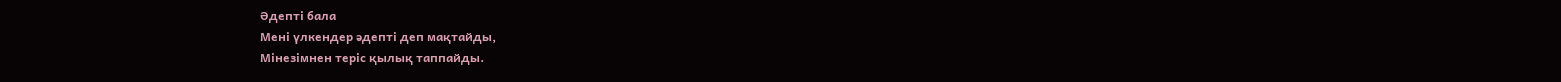Әдепті бала
Мені үлкендер әдепті деп мақтайды,
Мінезімнен теріс қылық таппайды.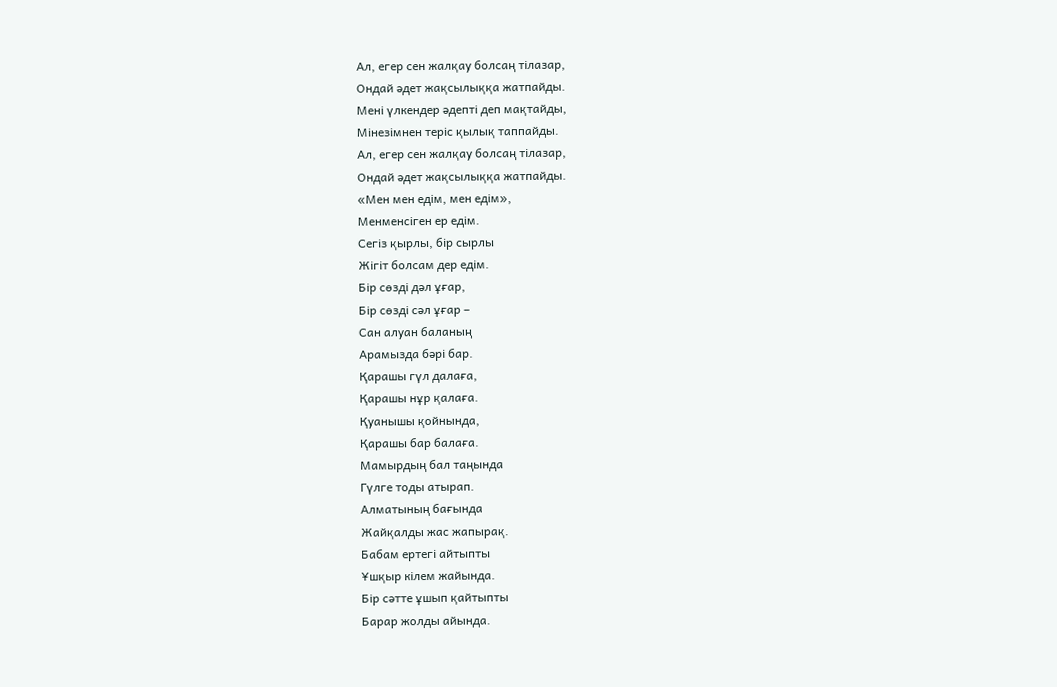Ал, егер сен жалқау болсаң тілазар,
Ондай әдет жақсылыққа жатпайды.
Мені үлкендер әдепті деп мақтайды,
Мінезімнен теріс қылық таппайды.
Ал, егер сен жалқау болсаң тілазар,
Ондай әдет жақсылыққа жатпайды.
«Мен мен едім, мен едім»,
Менменсіген ер едім.
Сегіз қырлы, бір сырлы
Жігіт болсам дер едім.
Бір сөзді дәл ұғар,
Бір сөзді сәл ұғар –
Сан алуан баланың
Арамызда бәрі бар.
Қарашы гүл далаға,
Қарашы нұр қалаға.
Қуанышы қойнында,
Қарашы бар балаға.
Мамырдың бал таңында
Гүлге тоды атырап.
Алматының бағында
Жайқалды жас жапырақ.
Бабам ертегі айтыпты
Ұшқыр кілем жайында.
Бір сәтте ұшып қайтыпты
Барар жолды айында.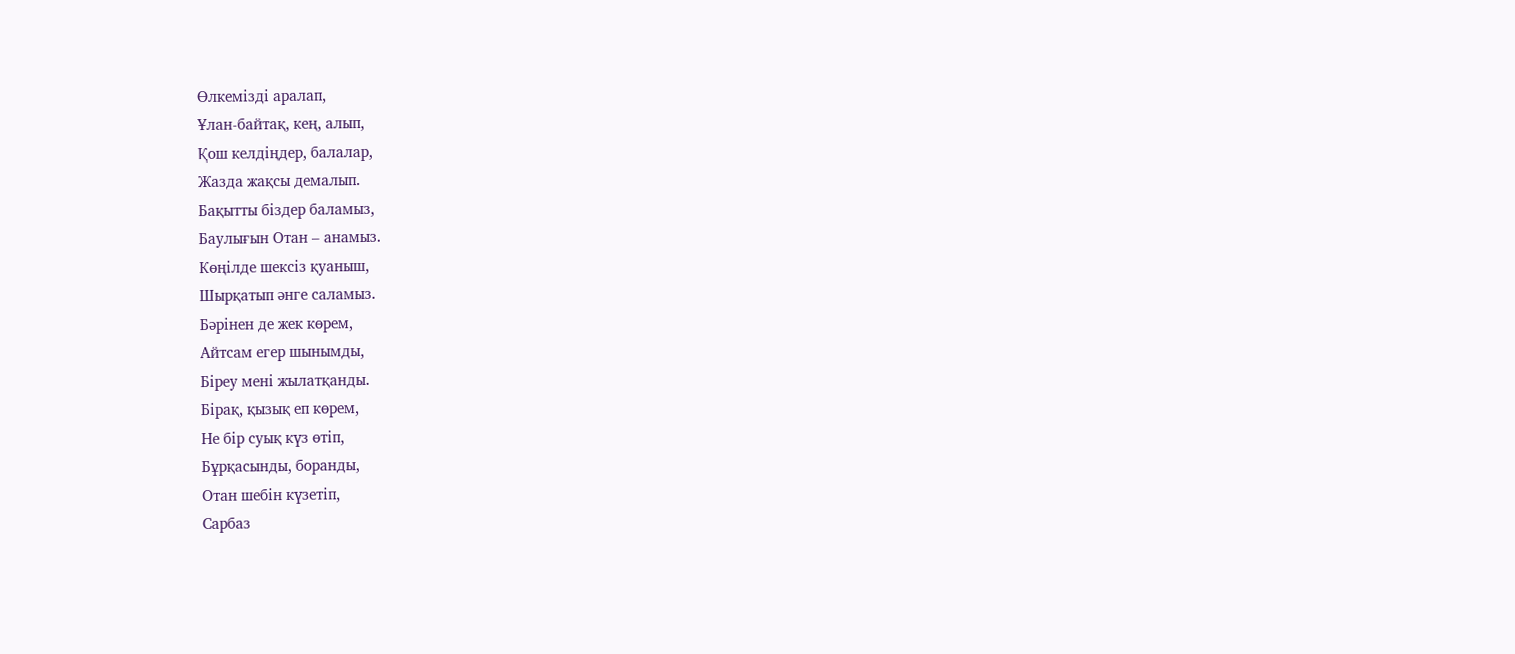Өлкемізді аралап,
Ұлан-байтақ, кең, алып,
Қош келдіңдер, балалар,
Жазда жақсы демалып.
Бақытты біздер баламыз,
Баулығын Отан – анамыз.
Көңілде шексіз қуаныш,
Шырқатып әнге саламыз.
Бәрінен де жек көрем,
Айтсам егер шынымды,
Біреу мені жылатқанды.
Бірақ, қызық еп көрем,
Не бір суық күз өтіп,
Бұрқасынды, боранды,
Отан шебін күзетіп,
Сарбаз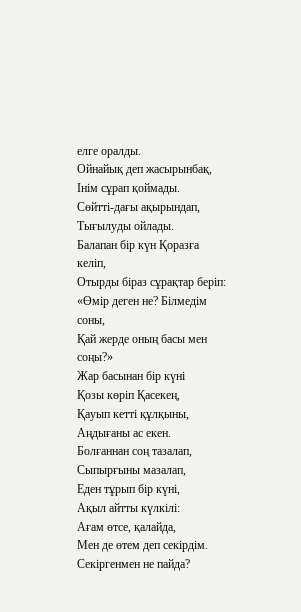елге оралды.
Ойнайық деп жасырынбақ,
Інім сұрап қоймады.
Сөйтті-дағы ақырындап,
Тығылуды ойлады.
Балапан бір күн Қоразға келіп,
Отырды біраз сұрақтар беріп:
«Өмір деген не? Білмедім соны,
Қай жерде оның басы мен соңы?»
Жар басынан бір күні
Қозы көріп Қасекең,
Қауып кетті құлқыны,
Аңдығаны ас екен.
Болғаннан соң тазалап,
Сыпырғыны мазалап,
Еден тұрып бір күні,
Ақыл айтты күлкілі:
Ағам өтсе, қалайда,
Мен де өтем деп секірдім.
Секіргенмен не пайда?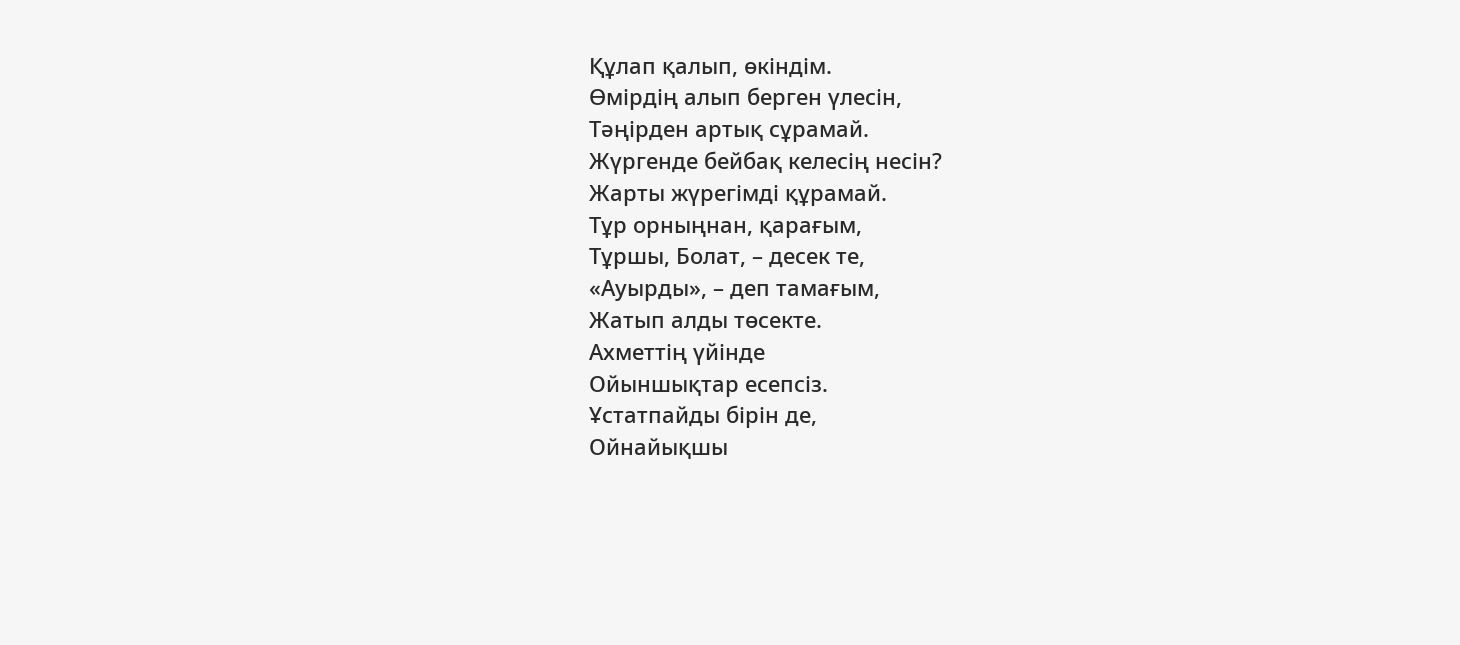Құлап қалып, өкіндім.
Өмірдің алып берген үлесін,
Тәңірден артық сұрамай.
Жүргенде бейбақ келесің несін?
Жарты жүрегімді құрамай.
Тұр орныңнан, қарағым,
Тұршы, Болат, – десек те,
«Ауырды», – деп тамағым,
Жатып алды төсекте.
Ахметтің үйінде
Ойыншықтар есепсіз.
Ұстатпайды бірін де,
Ойнайықшы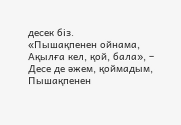десек біз.
«Пышақпенен ойнама,
Ақылға кел, қой, бала», –
Десе де әжем, қоймадым,
Пышақпенен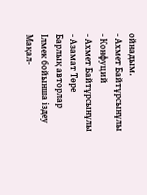ойнадым.
- Ахмет Байтұрсынұлы
- Конфуций
- Ахмет Байтұрсынұлы
- Азамат Төре
Барлық авторлар
Ілмек бойынша іздеу
Мақал-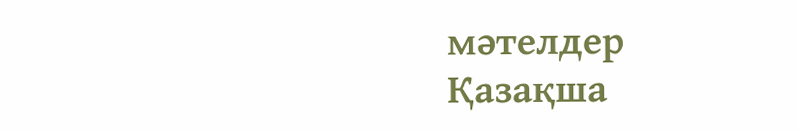мәтелдер
Қазақша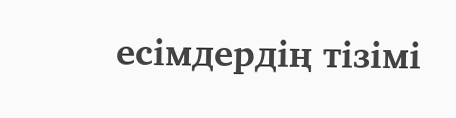есімдердің тізімі